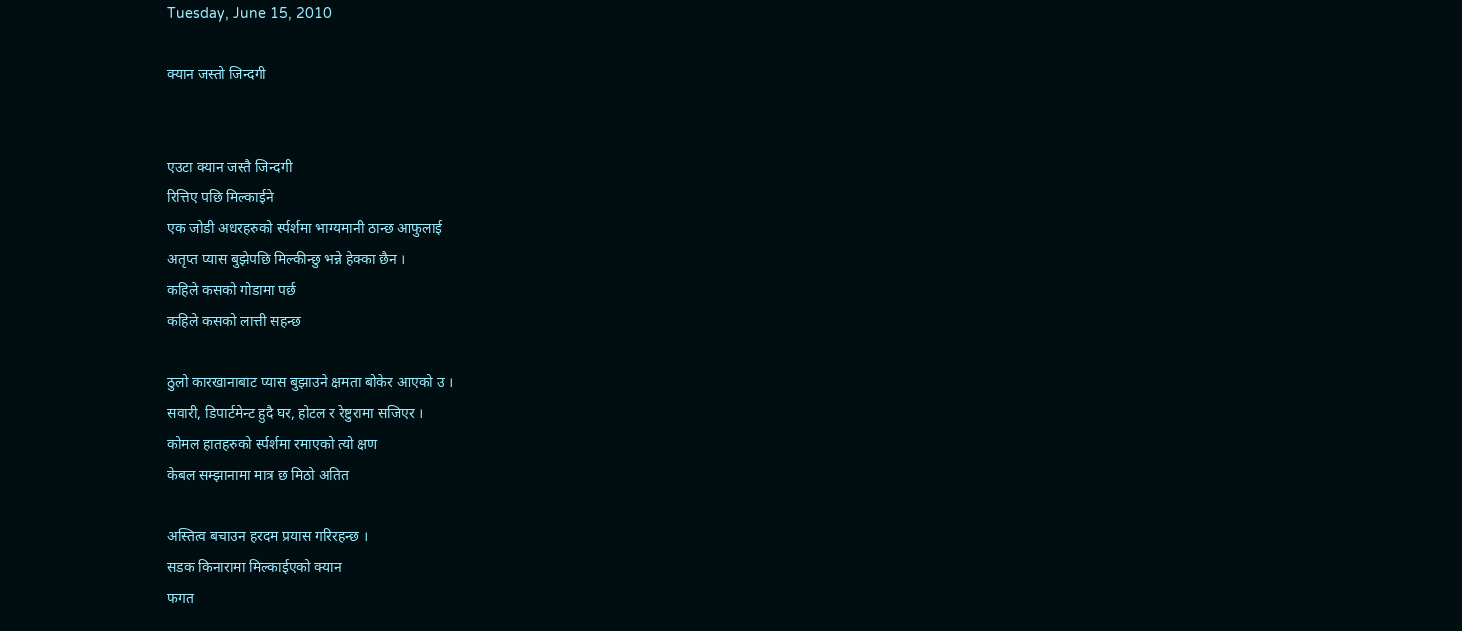Tuesday, June 15, 2010

क्यान जस्तो जिन्दगी


एउटा क्यान जस्तै जिन्दगी
रित्तिए पछि मिल्काईने
एक जोडी अधरहरुको र्स्पर्शमा भाग्यमानी ठान्छ आफुलाई
अतृप्त प्यास बुझेपछि मिल्कीन्छु भन्ने हेक्का छैन ।
कहिले कसको गोडामा पर्छ
कहिले कसको लात्ती सहन्छ

ठुलो कारखानाबाट प्यास बुझाउने क्षमता बोकेर आएको उ ।
सवारी, डिपार्टमेन्ट हुदै घर, होटल र रेष्टुरामा सजिएर ।
कोमल हातहरुको र्स्पर्शमा रमाएको त्यो क्षण
केबल सम्झानामा मात्र छ मिठो अतित

अस्तित्व बचाउन हरदम प्रयास गरिरहन्छ ।
सडक किनारामा मिल्काईएको क्यान
फगत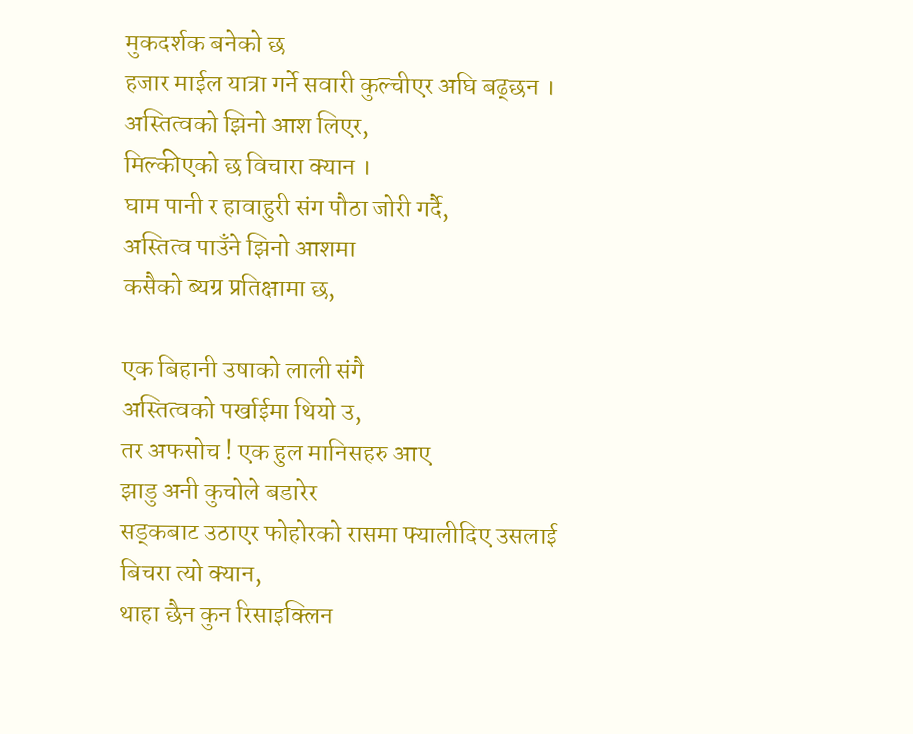मुकदर्शक बनेको छ
हजार माईल यात्रा गर्ने सवारी कुल्चीएर अघि बढ्छन ।
अस्तित्वको झिनो आश लिएर,
मिल्कीएको छ विचारा क्यान ।
घाम पानी र हावाहुरी संग पौठा जोरी गर्दै,
अस्तित्व पाउँने झिनो आशमा
कसैको ब्यग्र प्रतिक्षामा छ,

एक बिहानी उषाको लाली संगै
अस्तित्वको पर्खाईमा थियो उ,
तर अफसोच ! एक हुल मानिसहरु आए
झाडु अनी कुचोले बडारेर
सड्कबाट उठाएर फोहोरको रासमा फ्यालीदिए उसलाई
बिचरा त्यो क्यान,
थाहा छैन कुन रिसाइक्लिन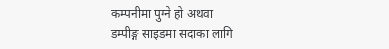कम्पनीमा पुग्ने हो अथवा
डम्पीङ्ग साइडमा सदाका लागि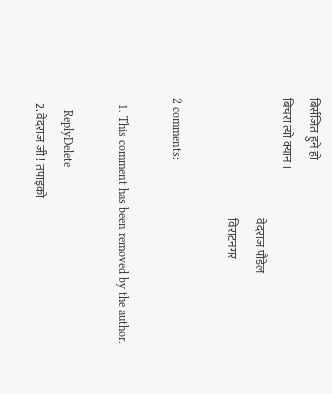बिर्सजित हुने हो
बिचरा त्यो क्यान ।
                                                     वेदराज पौडेल
                                                     विराटनगर

2 comments:

  1. This comment has been removed by the author.

    ReplyDelete
  2. वेदराज जी ! तपाइको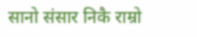सानो संसार निकै राम्रो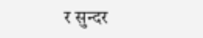र सुन्दर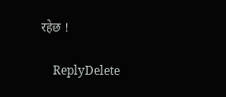रहेछ !

    ReplyDelete